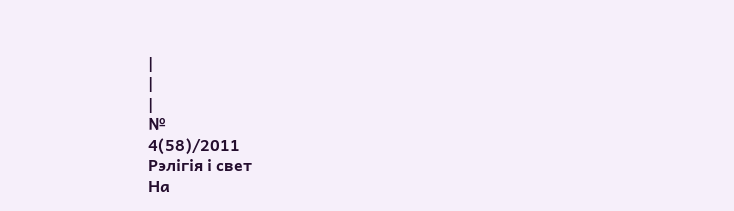|
|
|
№
4(58)/2011
Рэлігія і свет
На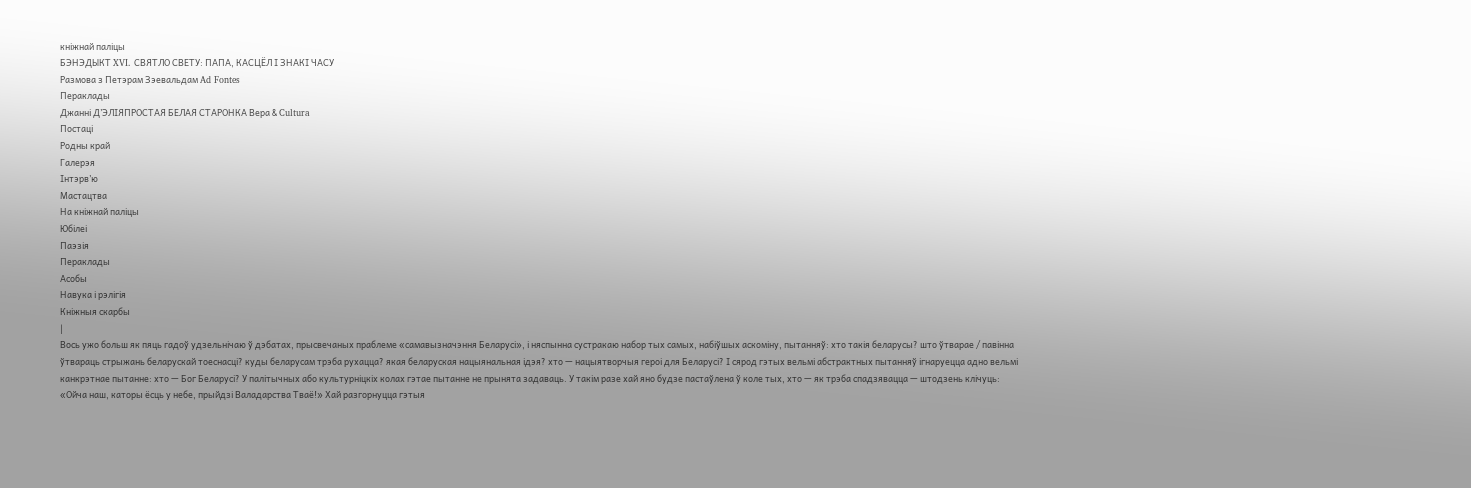кніжнай паліцы
БЭНЭДЫКТ XVI. СВЯТЛО СВЕТУ: ПАПА, КАСЦЁЛ І ЗНАКІ ЧАСУ
Размова з Петэрам Зэевальдам Ad Fontes
Пераклады
Джанні Д’ЭЛІЯПРОСТАЯ БЕЛАЯ СТАРОНКА Вера & Cultura
Постаці
Родны край
Галерэя
Інтэрв’ю
Мастацтва
На кніжнай паліцы
Юбілеі
Паэзія
Пераклады
Асобы
Навука і рэлігія
Кніжныя скарбы
|
Вось ужо больш як пяць гадоў удзельнічаю ў дэбатах, прысвечаных праблеме «самавызначэння Беларусі», і няспынна сустракаю набор тых самых, набіўшых аскоміну, пытанняў: хто такія беларусы? што ўтварае / павінна ўтвараць стрыжань беларускай тоеснасці? куды беларусам трэба рухацца? якая беларуская нацыянальная ідэя? хто — нацыятворчыя героі для Беларусі? І сярод гэтых вельмі абстрактных пытанняў ігнаруецца адно вельмі канкрэтнае пытанне: хто — Бог Беларусі? У палітычных або культурніцкіх колах гэтае пытанне не прынята задаваць. У такім разе хай яно будзе пастаўлена ў коле тых, хто — як трэба спадзявацца — штодзень клічуць: «Ойча наш, каторы ёсць у небе, прыйдзі Валадарства Тваё!» Хай разгорнуцца гэтыя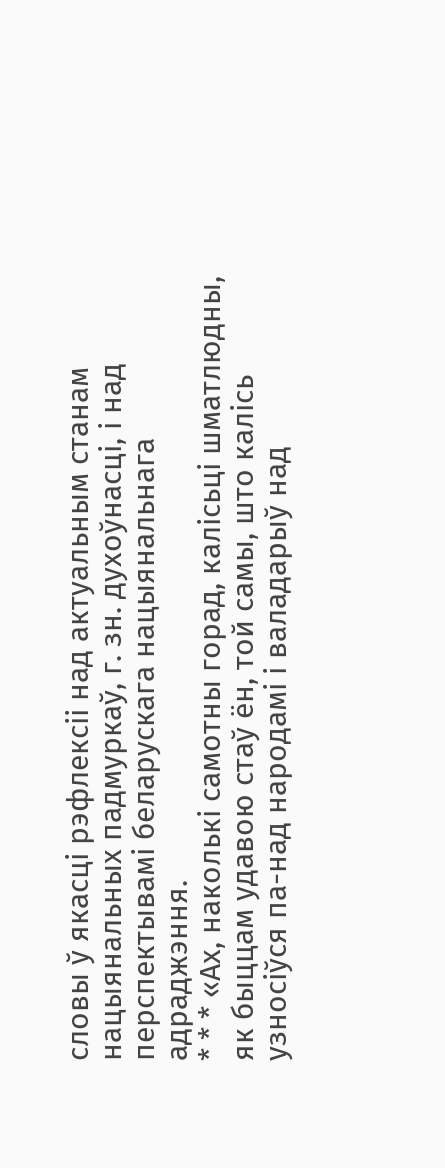словы ў якасці рэфлексіі над актуальным станам нацыянальных падмуркаў, г. зн. духоўнасці, і над перспектывамі беларускага нацыянальнага адраджэння.
* * * «Ах, наколькі самотны горад, калісьці шматлюдны, як быццам удавою стаў ён, той самы, што калісь узносіўся па-над народамі і валадарыў над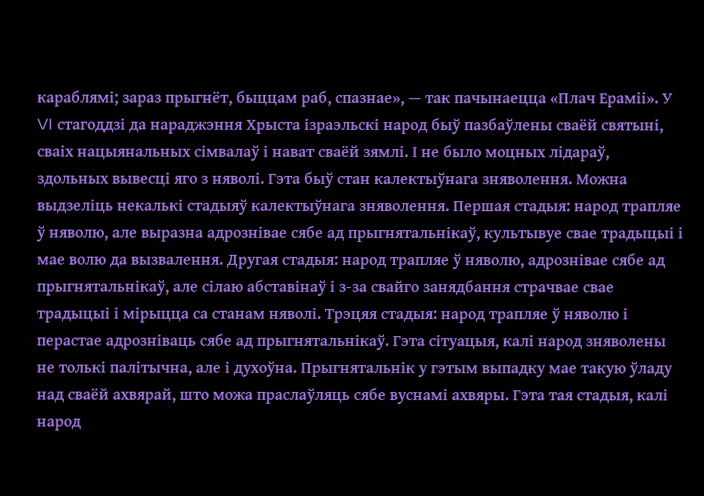караблямі; зараз прыгнёт, быццам раб, спазнае», — так пачынаецца «Плач Ераміі». У VI стагоддзі да нараджэння Хрыста ізраэльскі народ быў пазбаўлены сваёй святыні, сваіх нацыянальных сімвалаў і нават сваёй зямлі. І не было моцных лідараў, здольных вывесці яго з няволі. Гэта быў стан калектыўнага зняволення. Можна выдзеліць некалькі стадыяў калектыўнага зняволення. Першая стадыя: народ трапляе ў няволю, але выразна адрознівае сябе ад прыгнятальнікаў, культывуе свае традыцыі і мае волю да вызвалення. Другая стадыя: народ трапляе ў няволю, адрознівае сябе ад прыгнятальнікаў, але сілаю абставінаў і з-за свайго занядбання страчвае свае традыцыі і мірыцца са станам няволі. Трэцяя стадыя: народ трапляе ў няволю і перастае адрозніваць сябе ад прыгнятальнікаў. Гэта сітуацыя, калі народ зняволены не толькі палітычна, але і духоўна. Прыгнятальнік у гэтым выпадку мае такую ўладу над сваёй ахвярай, што можа праслаўляць сябе вуснамі ахвяры. Гэта тая стадыя, калі народ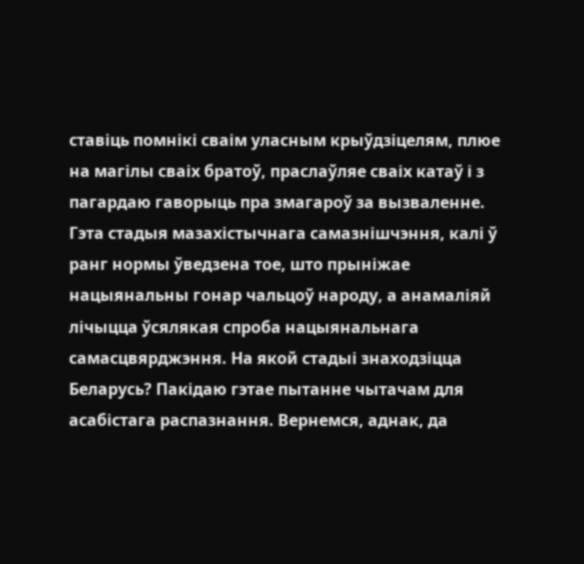ставіць помнікі сваім уласным крыўдзіцелям, плюе на магілы сваіх братоў, праслаўляе сваіх катаў і з пагардаю гаворыць пра змагароў за вызваленне. Гэта стадыя мазахістычнага самазнішчэння, калі ў ранг нормы ўведзена тое, што прыніжае нацыянальны гонар чальцоў народу, а анамаліяй лічыцца ўсялякая спроба нацыянальнага самасцвярджэння. На якой стадыі знаходзіцца Беларусь? Пакідаю гэтае пытанне чытачам для асабістага распазнання. Вернемся, аднак, да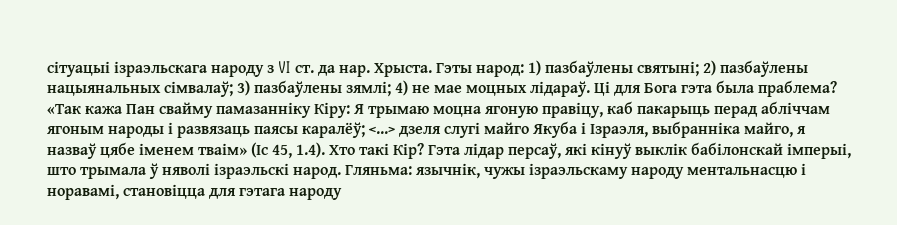сітуацыі ізраэльскага народу з VI ст. да нар. Хрыста. Гэты народ: 1) пазбаўлены святыні; 2) пазбаўлены нацыянальных сімвалаў; 3) пазбаўлены зямлі; 4) не мае моцных лідараў. Ці для Бога гэта была праблема? «Так кажа Пан свайму памазанніку Кіру: Я трымаю моцна ягоную правіцу, каб пакарыць перад абліччам ягоным народы і развязаць паясы каралёў; <...> дзеля слугі майго Якуба і Ізраэля, выбранніка майго, я назваў цябе іменем тваім» (Іс 45, 1.4). Хто такі Кір? Гэта лідар персаў, які кінуў выклік бабілонскай імперыі, што трымала ў няволі ізраэльскі народ. Гляньма: язычнік, чужы ізраэльскаму народу ментальнасцю і норавамі, становіцца для гэтага народу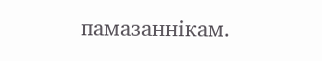памазаннікам.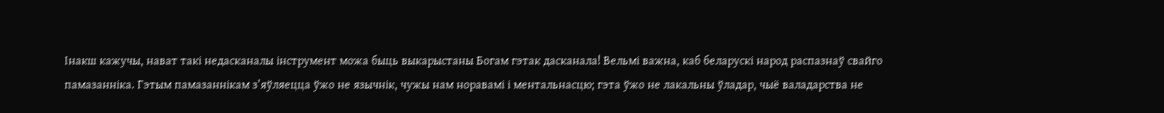Інакш кажучы, нават такі недасканалы інструмент можа быць выкарыстаны Богам гэтак дасканала! Вельмі важна, каб беларускі народ распазнаў свайго памазанніка. Гэтым памазаннікам з’яўляецца ўжо не язычнік, чужы нам норавамі і ментальнасцю; гэта ўжо не лакальны ўладар, чыё валадарства не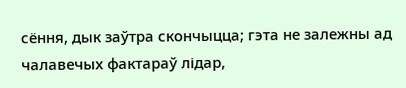сёння, дык заўтра скончыцца; гэта не залежны ад чалавечых фактараў лідар,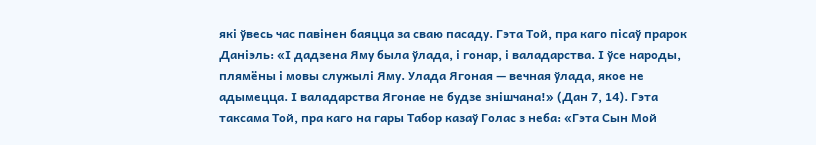які ўвесь час павінен баяцца за сваю пасаду. Гэта Той, пра каго пісаў прарок Даніэль: «І дадзена Яму была ўлада, і гонар, і валадарства. І ўсе народы, плямёны і мовы служылі Яму. Улада Ягоная — вечная ўлада, якое не адымецца. І валадарства Ягонае не будзе знішчана!» (Дан 7, 14). Гэта таксама Той, пра каго на гары Табор казаў Голас з неба: «Гэта Сын Мой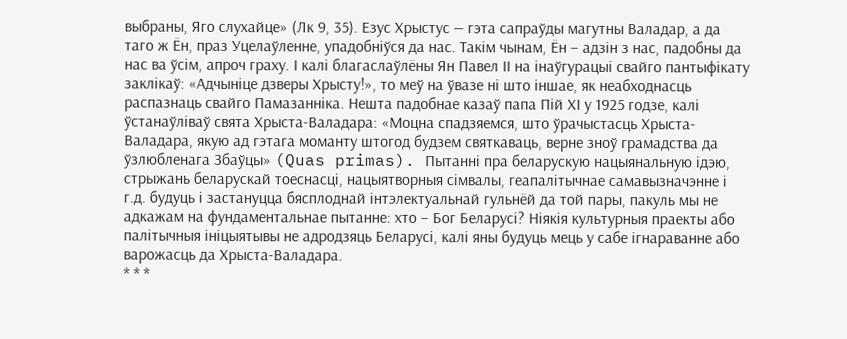выбраны, Яго слухайце» (Лк 9, 35). Езус Хрыстус — гэта сапраўды магутны Валадар, а да таго ж Ён, праз Уцелаўленне, упадобніўся да нас. Такім чынам, Ён – адзін з нас, падобны да нас ва ўсім, апроч граху. І калі благаслаўлёны Ян Павел ІІ на інаўгурацыі свайго пантыфікату заклікаў: «Адчыніце дзверы Хрысту!», то меў на ўвазе ні што іншае, як неабходнасць распазнаць свайго Памазанніка. Нешта падобнае казаў папа Пій ХІ у 1925 годзе, калі ўстанаўліваў свята Хрыста-Валадара: «Моцна спадзяемся, што ўрачыстасць Хрыста-Валадара, якую ад гэтага моманту штогод будзем святкаваць, верне зноў грамадства да ўзлюбленага Збаўцы» (Quas primas). Пытанні пра беларускую нацыянальную ідэю, стрыжань беларускай тоеснасці, нацыятворныя сімвалы, геапалітычнае самавызначэнне і г.д. будуць і застануцца бясплоднай інтэлектуальнай гульнёй да той пары, пакуль мы не адкажам на фундаментальнае пытанне: хто – Бог Беларусі? Ніякія культурныя праекты або палітычныя ініцыятывы не адродзяць Беларусі, калі яны будуць мець у сабе ігнараванне або варожасць да Хрыста-Валадара.
* * *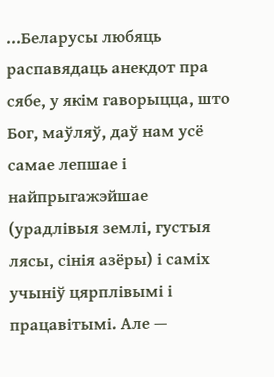...Беларусы любяць распавядаць анекдот пра сябе, у якім гаворыцца, што Бог, маўляў, даў нам усё самае лепшае і найпрыгажэйшае (урадлівыя землі, густыя лясы, сінія азёры) і саміх учыніў цярплівымі і працавітымі. Але —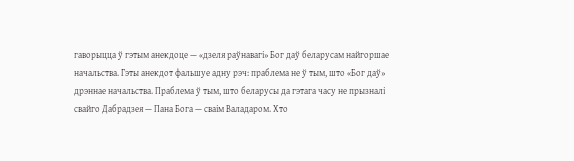гаворыцца ў гэтым анекдоце — «дзеля раўнавагі» Бог даў беларусам найгоршае начальства. Гэты анекдот фальшуе адну рэч: праблема не ў тым, што «Бог даў» дрэннае начальства. Праблема ў тым, што беларусы да гэтага часу не прызналі свайго Дабрадзея — Пана Бога — сваім Валадаром. Хто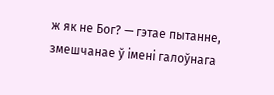ж як не Бог? — гэтае пытанне, змешчанае ў імені галоўнага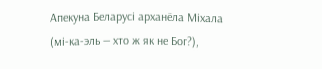Апекуна Беларусі арханёла Міхала (мі-ка-эль — хто ж як не Бог?),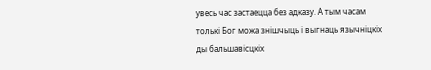увесь час застаецца без адказу. А тым часам толькі Бог можа знішчыць і выгнаць язычніцкіх ды бальшавісцкіх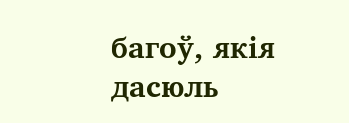багоў, якія дасюль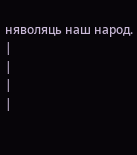няволяць наш народ.
|
|
|
|